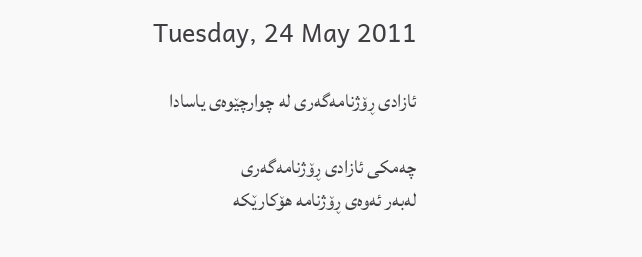Tuesday, 24 May 2011

ئازادی ڕۆژنامه‌گه‌ری له‌ چوارچێوه‌ی یاسادا

چه‌مكی ئازادی ڕۆژنامه‌گه‌ری
له‌به‌ر ئه‌وه‌ی ڕۆژنامه‌ هۆكارێكه‌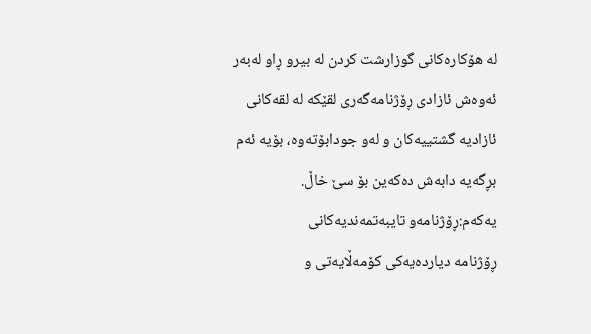له‌ هۆكاره‌كانی گوزارشت كردن له‌ بیرو ڕاو له‌به‌ر ئه‌وه‌ش ئازادی ڕۆژنامه‌گه‌ری لقێكه‌ له‌ لقه‌كانی ئازادیه‌ گشتییه‌كان و له‌و جودابۆته‌وه‌، بۆیه‌ ئه‌م بڕگه‌یه‌ دابه‌ش ده‌كه‌ین بۆ سێ خاڵ.
یه‌كه‌م:ڕۆژنامه‌و تایبه‌تمه‌ندیه‌كانی
ڕۆژنامه دیارده‌یه‌كی كۆمه‌ڵایه‌تی و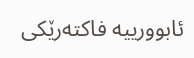ئابوورییه‌ فاكته‌رێكی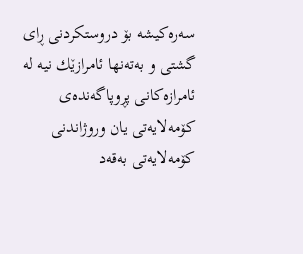سه‌ره‌كیشه‌ بۆ دروستكردنی ڕای گشتی و به‌ته‌نها ئامرازێك نیه‌ له‌ ئامرازه‌كانی پڕوپاگه‌نده‌ی كۆمه‌لایه‌تی یان وروژاندنی  كۆمه‌لایه‌تی به‌قه‌د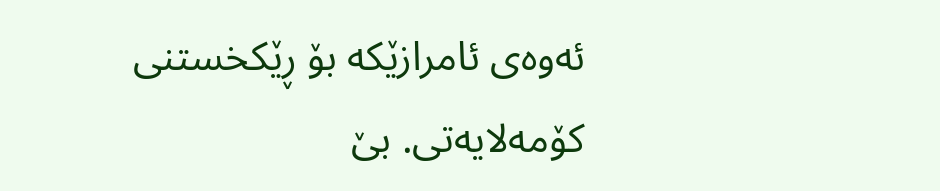ئه‌وه‌ی ئامرازێكه‌ بۆ ڕێكخستنی كۆمه‌لایه‌تی. بێ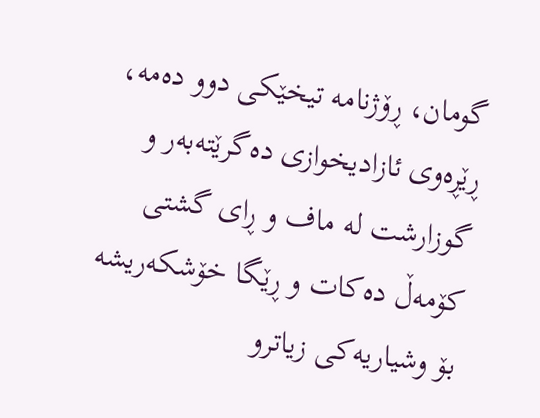گومان، ڕۆژنامه‌ تیخێكی دوو ده‌مه‌، ڕێڕه‌وی ئازادیخوازی ده‌گرێته‌به‌ر و گوزارشت له‌ ماف و ڕای گشتی كۆمه‌ڵ ده‌كات و ڕێگا خۆشكه‌ریشه‌ بۆ وشیاریه‌كی زیاترو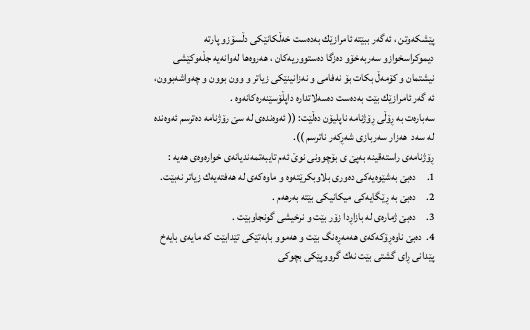پێشكه‌وتن ، ئه‌گه‌ر ببێته‌ ئامرازێك به‌ده‌ست خه‌ڵكانێكی دڵسۆزو پارته‌ دیموكراسخوازو سه‌ربه‌خۆو ده‌زگا ده‌ستووریه‌كان ، هه‌روه‌ها له‌وانه‌یه‌ جڵه‌وكێشی نیشتمان و كۆمه‌ڵ بكات بۆ نه‌فامی و نه‌زانینێكی زیاتر و وون بوون و چه‌واشه‌بوون، ئه ‌گه‌ر ئامرازێك بێت به‌ده‌ست ده‌سه‌لاتداره‌ داپڵۆسێنه‌ره‌كانه‌وه‌ .
سه‌باره‌ت به‌ ڕۆڵی ڕۆژنامه‌ ناپلیۆن ده‌ڵێت: (( ئه‌وه‌نده‌ی له‌ سێ رۆژنامه‌ ده‌ترسم ئه‌وه‌نده‌ له‌ سه‌د  هه‌زار سه‌ربازی شه‌ڕكه‌ر ناترسم )).
ڕۆژنامه‌ی راسته‌قینه‌ به‌پێ ی بۆچوونی نوێ ئه‌م تایبه‌تمه‌ندیانه‌ی خواره‌وه‌ی هه‌یه‌ :
1.     ده‌بێ به‌شێوه‌یه‌كی ده‌وری بلاوبكرێته‌وه‌ و ماوه‌كه‌ی له‌ هه‌فته‌یه‌ك زیاتر نه‌بێت.
2.     ده‌بێ به‌ ڕێگایه‌كی میكانیكی بێته‌ به‌رهه‌م .
3.     ده‌بێ ژماره‌ی له‌ بازاڕدا زۆر بێت و نرخیشی گونجاوبێت .
4.  ده‌بێ ناوه‌ڕۆكه‌كه‌ی هه‌مه‌ڕه‌نگ بێت و هه‌موو بابه‌تێكی تێدابێت كه‌ مایه‌ی بایه‌خ پێدانی ڕای گشتی بێت نه‌ك گرووپێكی بچوكی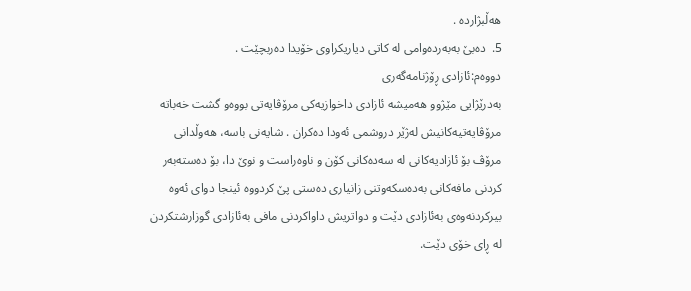هه‌ڵبژارده‌ .
5.  ده‌بێ به‌به‌رده‌وامی له‌ كاتی دیاریكراوی خۆیدا ده‌ربچێت .
دووه‌م:ئازادی ڕۆژنامه‌گه‌ری
به‌درێژایی مێژوو هه‌میشه‌ ئازادی داخوازیه‌كی مرۆڤایه‌تی بووه‌و گشت خه‌باته‌ مرۆڤایه‌تیه‌كانیش له‌ژێر دروشمی ئه‌ودا ده‌كران . شایه‌نی باسه‌، هه‌وڵدانی مرۆڤ بۆ ئازادیه‌كانی له‌ سه‌ده‌كانی كۆن و ناوه‌راست و نوێ دا، بۆ ده‌سته‌به‌ر كردنی مافه‌كانی به‌ده‌سكه‌وتنی زانیاری ده‌ستی پێ كردووه‌ ئینجا دوای ئه‌وه‌ بیركردنه‌وه‌ی به‌ئازادی دێت و دواتریش داواكردنی مافی به‌ئازادی گوزارشتكردن له‌ ڕای خۆی دێت.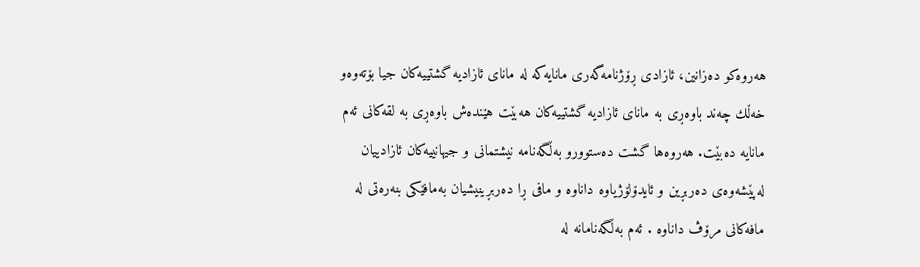هه‌روه‌كو ده‌زانین، ئازادی ڕۆژنامه‌گه‌ری مانایه‌كه‌ له‌ مانای ئازادیه‌ گشتییه‌كان جیا بۆته‌وه‌و خه‌ڵك چه‌ند باوه‌ڕی به‌ مانای ئازادیه‌ گشتییه‌كان هه‌بێت هێنده‌ش باوه‌ڕی به‌ لقه‌كانی ئه‌م مانایه‌ ده‌بێت. هه‌روه‌ها گشت ده‌ستوورو به‌ڵگه‌نامه‌ نیشتمانی و جیهانییه‌كان ئازادییان له‌پێشه‌وه‌ی ده‌ربڕین و ئایدۆلۆژیاوه‌ داناوه‌ و مافی ڕا ده‌ربڕینیشیان به‌مافێكی بنه‌ره‌تی له‌ مافه‌كانی مرۆڤ داناوه‌ . ئه‌م به‌ڵگه‌نامانه‌ له‌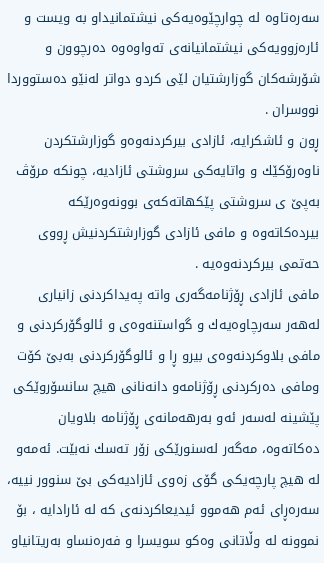سه‌ره‌تاوه‌ له‌ چوارچێوه‌یه‌كی نیشتمانیداو به‌ ویست و ئاره‌زوویه‌كی نیشتمانیانه‌ی ته‌واوه‌وه‌ ده‌رچوون و شۆرشه‌كان گوزارشتیان لێی كردو دواتر له‌نێو ده‌ستووردا نووسران .
ڕون و ئاشكرایه‌، ئازادی بیركردنه‌وه‌و گوزارشتكردن ناوه‌رۆكێك و واتایه‌كی سروشتی ئازادیه‌، چونكه‌ مرۆڤ به‌پێ ی سروشتی پێكهاته‌كه‌ی بوونه‌وه‌رێكه‌ بیرده‌كاته‌وه‌ و مافی ئازادی گوزارشتكردنیش ڕووی حه‌تمی بیركردنه‌وه‌یه‌ .
مافی ئازادی ڕۆژنامه‌گه‌ری واته‌ په‌یداكردنی زانیاری له‌هه‌ر سه‌رچاوه‌یه‌ك و گواستنه‌وه‌ی و ئالوگۆركردنی و مافی بلاوكردنه‌وه‌ی بیرو ڕا و ئالوگۆركردنی به‌بێ كۆت ومافی ده‌ركردنی ڕۆژنامه‌و دانه‌نانی هیچ سانسۆروێكی پێشینه‌ له‌سه‌ر ئه‌و به‌رهه‌مانه‌ی ڕۆژنامه‌ بلاویان ده‌كاته‌وه‌، مه‌گه‌ر له‌سنورێكی زۆر ته‌سك نه‌بێت. ئه‌مه‌و له‌ هیچ پارچه‌یكی گۆی زه‌وی ئازادیه‌كی بێ سنوور نییه‌، سه‌ره‌ڕای ئه‌م هه‌موو ئیدیعاكردنه‌ی كه‌ له‌ ئارادایه‌ ، بۆ نموونه‌ له‌ وڵاتانی وه‌كو سویسرا و فه‌ره‌نساو به‌ریتانیاو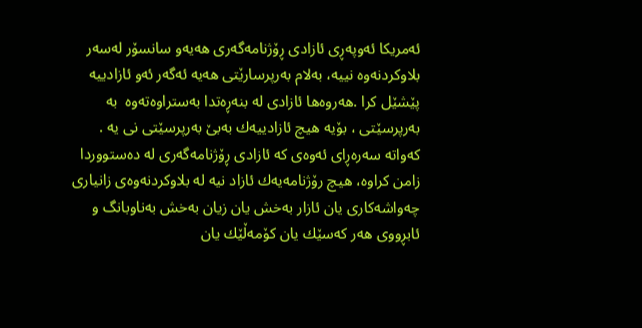ئه‌مریكا ئه‌وپه‌ڕی ئازادی ڕۆژنامه‌گه‌ری هه‌یه‌و سانسۆر له‌سه‌ر بلاوكردنه‌وه‌ نییه‌، به‌لام به‌رپرسارێتی هه‌یه‌ ئه‌گه‌ر ئه‌و ئازادییه‌ پێشێل كرا .هه‌روه‌ها ئازادی له‌ بنه‌ڕه‌تدا به‌ستراوه‌ته‌وه‌  به‌ به‌رپرسێتی ، بۆیه‌ هیچ ئازادییه‌ك به‌بێ به‌رپرسێتی نی یه‌ .
كه‌واته‌ سه‌ره‌ڕای ئه‌وه‌ی كه‌ ئازادی ڕۆژنامه‌گه‌ری له‌ ده‌ستووردا زامن كراوه‌، هیچ رۆژنامه‌یه‌ك ئازاد نیه‌ له‌ بلاوكردنه‌وه‌ی زانیاری چه‌واشه‌كاری یان ئازار به‌خش یان زیان به‌خش به‌ناوبانگ و ئابڕووی هه‌ر كه‌سێك یان كۆمه‌ڵێك یان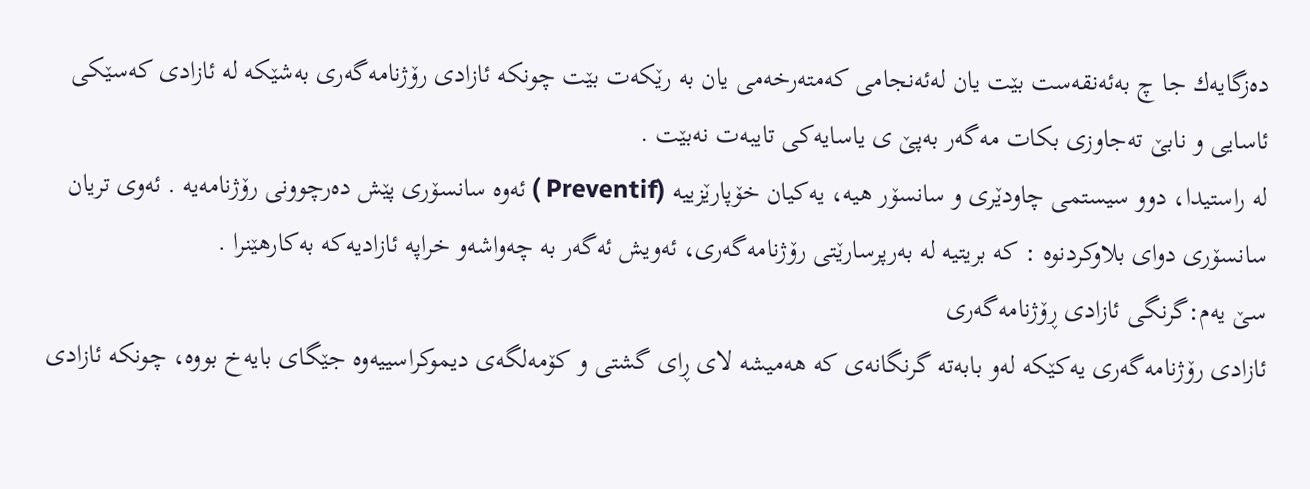ده‌زگایه‌ك جا چ به‌ئه‌نقه‌ست بێت یان له‌ئه‌نجامی كه‌مته‌رخه‌می یان به‌ رێكه‌ت بێت چونكه‌ ئازادی رۆژنامه‌گه‌ری به‌شێكه‌ له‌ ئازادی كه‌سێكی ئاسایی و نابێ ته‌جاوزی بكات مه‌گه‌ر به‌پێ ی یاسایه‌كی تایبه‌ت نه‌بێت .
له‌ راستیدا، دوو سیستمی چاودێری و سانسۆر هیه‌، یه‌كیان خۆپارێزییه‌ (Preventif ) ئه‌وه‌ سانسۆری پێش ده‌رچوونی رۆژنامه‌یه‌ . ئه‌وی تریان سانسۆری دوای بلاوكردنوه‌ : كه‌ بریتیه‌ له‌ به‌رپرسارێتی رۆژنامه‌گه‌ری، ئه‌ویش ئه‌گه‌ر به‌ چه‌واشه‌و خراپه‌ ئازادیه‌كه‌ به‌كارهێنرا .
سێ یه‌م:گرنگی ئازادی ڕۆژنامه‌گه‌ری
ئازادی رۆژنامه‌گه‌ری یه‌كێكه‌ له‌و بابه‌ته‌ گرنگانه‌ی كه‌ هه‌میشه‌ لای ڕای گشتی و كۆمه‌لگه‌ی دیموكراسییه‌وه‌ جێگای بایه‌خ بووه‌، چونكه‌ ئازادی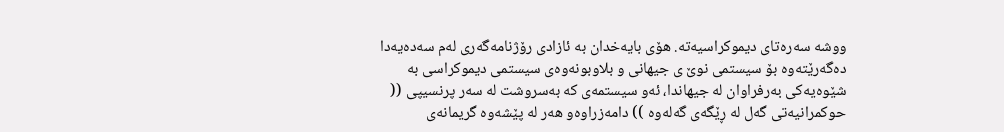ووشه‌ سه‌ره‌تای دیموكراسیه‌ته‌. هۆی بایه‌خدان به‌ ئازادی رۆژنامه‌گه‌ری له‌م سه‌ده‌یه‌دا ده‌گه‌رێته‌وه‌ بۆ سیستمی نوێ ی جیهانی و بلاوبونه‌وه‌ی سیستمی دیموكراسی به‌ شێوه‌یه‌كی به‌رفراوان له‌ جیهاندا، ئه‌و سیستمه‌ی كه‌ به‌سروشت له‌ سه‌ر پرنسیپی (( حوكمرانیه‌تی گه‌ل له‌ ڕێگه‌ی گه‌له‌وه‌ )) دامه‌زراوه‌و هه‌ر له‌ پێشه‌وه‌ گریمانه‌ی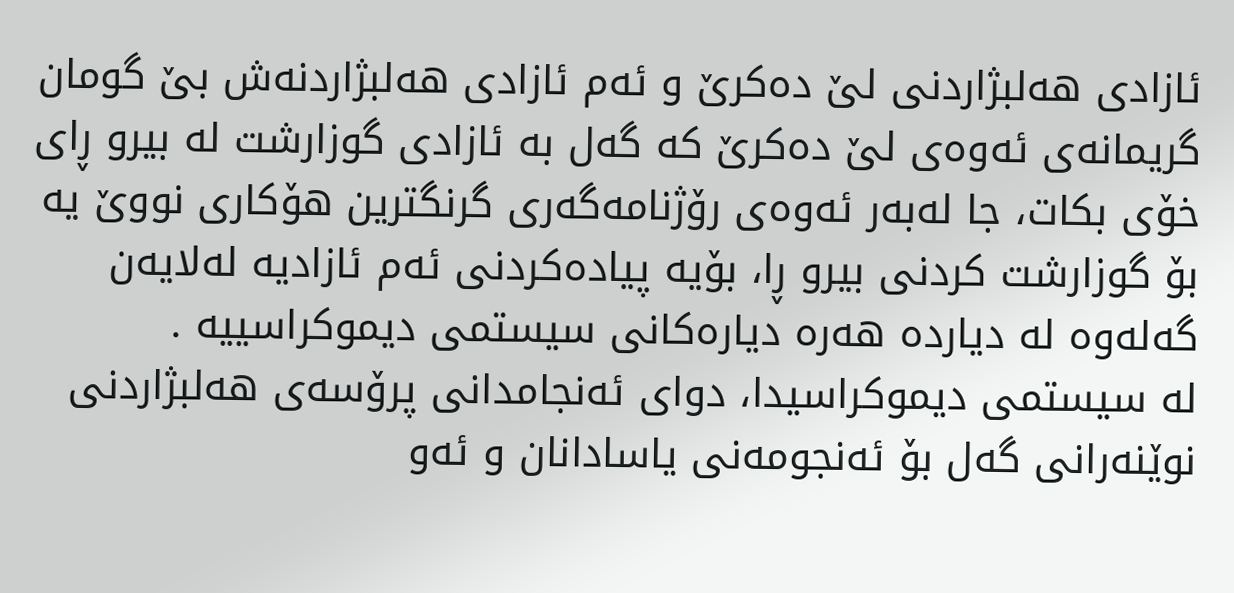ئازادی هه‌لبژاردنی لێ ده‌كرێ و ئه‌م ئازادی هه‌لبژاردنه‌ش بێ گومان گریمانه‌ی ئه‌وه‌ی لێ ده‌كرێ كه‌ گه‌ل به‌ ئازادی گوزارشت له‌ بیرو ڕای خۆی بكات، جا له‌به‌ر ئه‌وه‌ی رۆژنامه‌گه‌ری گرنگترین هۆكاری نووێ یه‌ بۆ گوزارشت كردنی بیرو ڕا، بۆیه‌ پیاده‌كردنی ئه‌م ئازادیه‌ له‌لایه‌ن گه‌له‌وه‌ له‌ دیارده‌ هه‌ره‌ دیاره‌كانی سیستمی دیموكراسییه‌ .
له‌ سیستمی دیموكراسیدا، دوای ئه‌نجامدانی پرۆسه‌ی هه‌لبژاردنی نوێنه‌رانی گه‌ل بۆ ئه‌نجومه‌نی یاسادانان و ئه‌و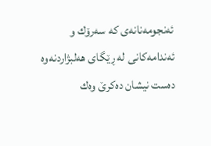ئه‌نجومه‌نانه‌ی كه‌ سه‌رۆك و ئه‌ندامه‌كانی له‌ ڕێگای هه‌لبژاردنه‌وه‌ ده‌ست نیشان ده‌كرێ وه‌ك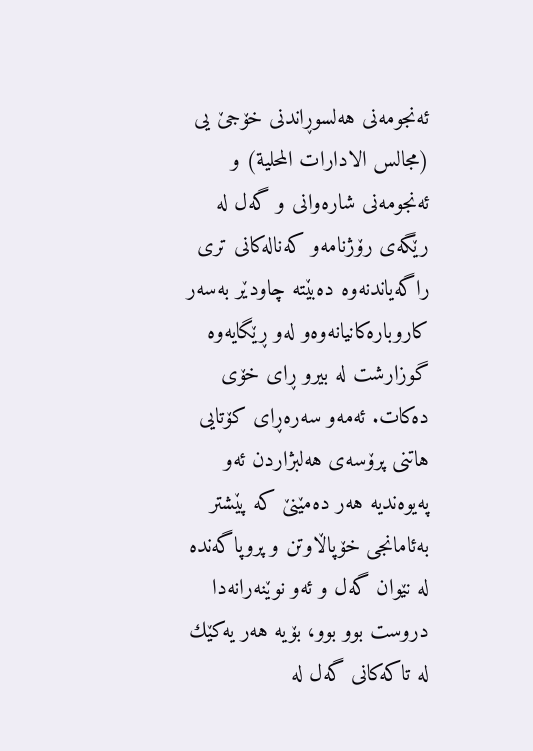ئه‌نجومه‌نی هه‌لسوڕاندنی خۆجێ یی (مجالس الادارات المحلیة) و ئه‌نجومه‌نی شاره‌وانی و گه‌ل له‌ رێگه‌ی رۆژنامه‌و كه‌ناله‌كانی تری راگه‌یاندنه‌وه‌ ده‌بێته‌ چاودێر به‌سه‌ر كاروباره‌كانیانه‌وه‌و له‌و ڕێگایه‌وه‌ گوزارشت له‌ بیرو ڕای خۆی ده‌كات. ئه‌مه‌و سه‌ره‌ڕای كۆتایی هاتنی پرۆسه‌ی هه‌لبژاردن ئه‌و په‌یوه‌ندیه‌ هه‌ر ده‌مێنێ كه‌ پێشتر به‌ئامانجی خۆپاڵاوتن و پروپاگه‌نده‌ له‌ نێوان گه‌ل و ئه‌و نوێنه‌رانه‌دا دروست بوو بوو، بۆیه‌ هه‌ر یه‌كێك له‌ تاكه‌كانی گه‌ل له‌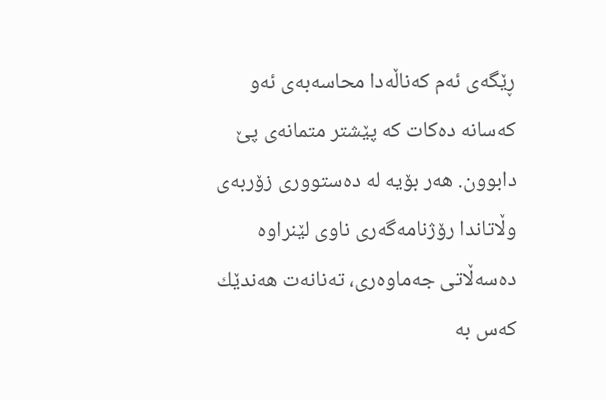ڕێگه‌ی ئه‌م كه‌ناڵه‌دا محاسه‌به‌ی ئه‌و كه‌سانه‌ ده‌كات كه‌ پێشتر متمانه‌ی پێ دابوون. هه‌ر بۆیه‌ له‌ ده‌ستووری زۆربه‌ی وڵاتاندا رۆژنامه‌گه‌ری ناوی لێنراوه‌ ده‌سه‌ڵاتی جه‌ماوه‌ری، ته‌نانه‌ت هه‌ندێك كه‌س به‌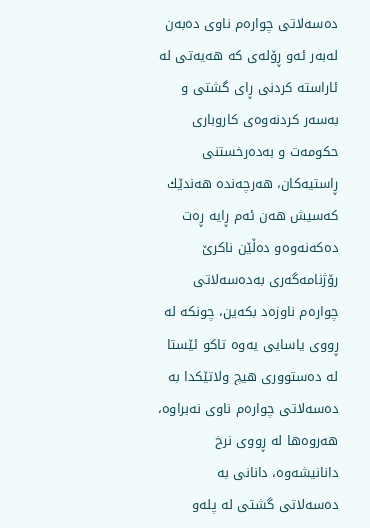ده‌سه‌لاتی چواره‌م ناوی ده‌به‌ن له‌به‌ر ئه‌و ڕۆله‌ی كه‌ هه‌یه‌تی له‌ ئاراسته‌ كردنی ڕای گشتی و به‌سه‌ر كردنه‌وه‌ی كاروباری حكومه‌ت و به‌ده‌رخستنی ڕاستیه‌كان، هه‌رچه‌نده‌ هه‌ندێك كه‌سیش هه‌ن ئه‌م ڕایه‌ ڕه‌ت ده‌كه‌نه‌وه‌و ده‌ڵێن ناكرێ رۆژنامه‌گه‌ری به‌ده‌سه‌لاتی چواره‌م ناوزه‌د بكه‌ین، چونكه‌ له‌ ڕووی یاسایی یه‌وه‌ تاكو ئێستا له‌ ده‌ستووری هیچ ولاتێكدا به‌ ده‌سه‌لاتی چواره‌م ناوی نه‌براوه‌، هه‌روه‌ها له‌ ڕووی نرخ دانانیشه‌وه‌، دانانی به‌ ده‌سه‌لاتی گشتی له‌ پله‌و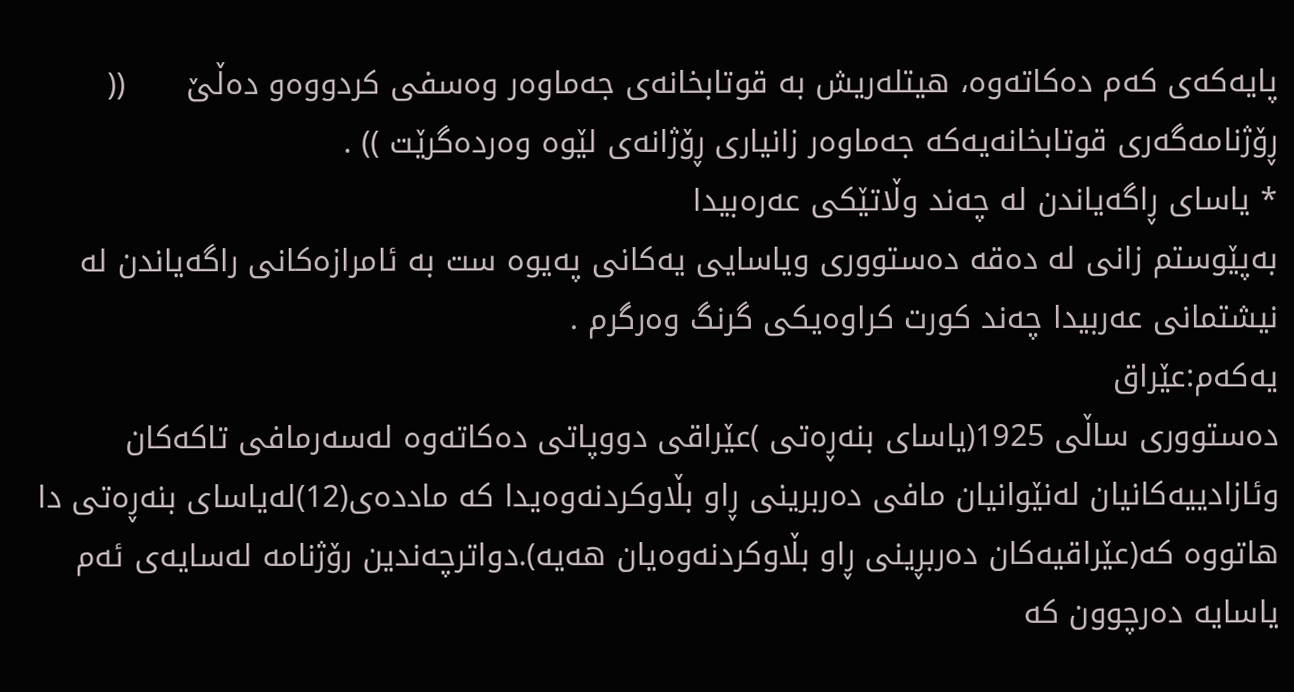پایه‌كه‌ی كه‌م ده‌كاته‌وه‌، هیتله‌ریش به‌ قوتابخانه‌ی جه‌ماوه‌ر وه‌سفی كردووه‌و ده‌ڵێ      (( ڕۆژنامه‌گه‌ری قوتابخانه‌یه‌كه‌ جه‌ماوه‌ر زانیاری ڕۆژانه‌ی لێوه‌ وه‌رده‌گرێت )) .
* یاسای ڕاگه‌یاندن له‌ چه‌ند وڵاتێكی عه‌ره‌بيدا
به‌پێوستم زانی له‌ ده‌قه‌ ده‌ستووری ویاسایى يه‌كانی په‌یوه‌ ست به‌ ئامرازه‌كانی راگه‌یاندن له‌ نیشتمانی عه‌ربیدا چه‌ند كورت كراوه‌یكی گرنگ وه‌رگرم .
یه‌كه‌م:عێراق                                                                                                    ده‌ستووری ساڵی 1925(یاسای بنه‌ڕه‌تی )عێراقی دووپاتی ده‌كاته‌وه‌ له‌سه‌رمافی تاكه‌كان وئازادییه‌كانیان له‌نێوانیان مافی ده‌ربرینی ڕاو بڵاوكردنه‌وه‌یدا كه ‌مادده‌ی(12)له‌یاسای بنه‌ڕه‌تی دا هاتووه‌ كه‌(عێراقیه‌كان ده‌ربڕینی ڕاو بڵاوكردنه‌وه‌یان هه‌یه‌).دواترچه‌ندین رۆژنامه‌ له‌سایه‌ی ئه‌م یاسایه‌ ده‌رچوون كه‌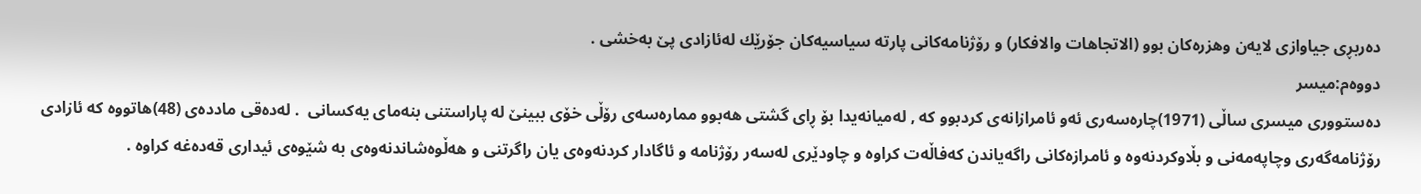ده‌ربڕی جیاوازی لایه‌ن وهزره‌كان بوو (الاتجاهات والافكار) و رۆژنامه‌كانی پارته ‌سیاسیه‌كان جۆرێك له‌ئازادی پێ‌ به‌خشى .
دووه‌م:میسر
ده‌ستووری میسری ساڵی (1971)چاره‌سه‌ری ئه‌و ئامرازانه‌ی كردبوو كه‌ , له‌میانه‌یدا بۆ ڕای‌ گشتی هه‌بوو مماره‌سه‌ی رۆڵی خۆی ببینێ له‌ پاراستنی بنه‌مای یه‌كسانی  . له‌ده‌قی مادده‌ی (48)هاتووه‌ كه ‌ئازادی رۆژنامه‌گه‌ری وچاپه‌مه‌نی و بڵاوكردنه‌وه‌ و ئامرازه‌كانی راگه‌یاندن كه‌فاڵه‌ت كراوه‌ و چاودێری له‌سه‌ر رۆژنامه‌ و ئاگادار كردنه‌وه‌ی یان راگرتنی و هه‌ڵوه‌شاندنه‌وه‌ی به‌ شێوه‌ی ئیداری قه‌ده‌غه‌ كراوه‌ .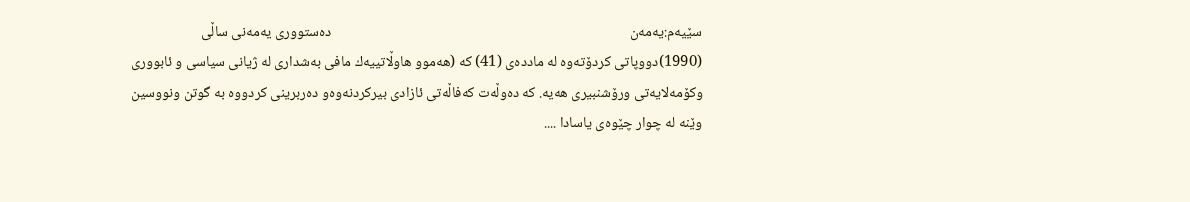سێیه‌م:یه‌مه‌ن                                                                                          ده‌ستووری یه‌مه‌نی ساڵی (1990)دووپاتی كردۆته‌وه‌ له‌ مادده‌ی (41) كه‌ (هه‌موو هاوڵاتییه‌ك مافی به‌شداری له‌ ژیانی سیاسی و ئابووری وكۆمه‌لایه‌تی ورۆشنبیری هه‌یه‌. كه‌ ده‌وڵه‌ت كه‌فاڵه‌تی ئازادی بیركردنه‌وه‌و ده‌ربرینی كردووه‌ به ‌گوتن ونووسین وێنه ‌له‌ چوار چێوه‌ی ‌یاسادا ....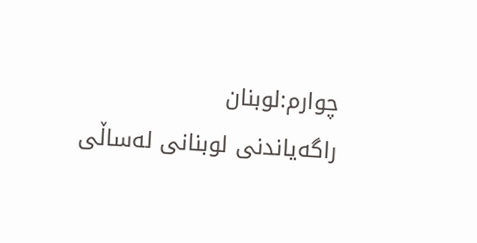چوارم:لوبنان                                                                                                                                                             راگه‌یاندنى لوبنانی له‌ساڵی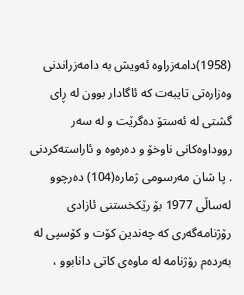(1958)دامه‌زراوه‌ ئه‌ویش به‌ دامه‌زراندنی وه‌زاره‌تی تایبه‌ت كه‌ ئاگادار بوون له‌ ڕای گشتی له‌ ئه‌ستۆ ده‌گرێت و له‌ سه‌ر رووداوه‌كانی ناوخۆ و ده‌ره‌وه‌ و ئاراسته‌كردنی . پا شان مه‌رسومی ژماره‌(104) ده‌رچوو له‌ساڵی 1977 بۆ رێكخستنی ئازادى رۆژنامه‌گه‌ری كه‌ چه‌ندین كۆت و كۆسپی له‌ به‌رده‌م رۆژنامه‌ له‌ ماوه‌ی كاتی دانابوو ،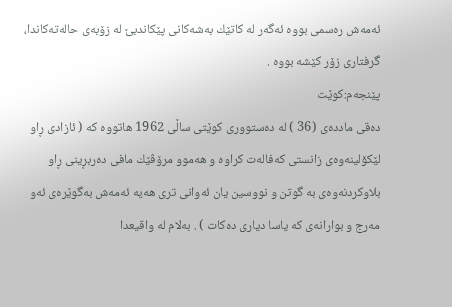ئه‌مه‌ش ره‌سمی بووه‌ ئه‌گه‌ر له‌ كاتێك به‌شه‌كانی پێكاندبێ له‌ زۆبه‌ی حاله‌ته‌كاندا، گرفتاری زۆر كێشه‌ بووه‌ .
پێنجه‌م:كوێت
ده‌قی مادده‌ی (36 ) له‌ ده‌ستووری كوێتی ساڵی 1962 هاتووه‌ كه‌ ( ئازادی ڕاو لێكۆلینه‌وه‌ی زانستی كه‌فاله‌ت كراوه‌ و هه‌موو مرۆڤێك مافی ده‌ربڕینی ڕاو بلاوكردنه‌وه‌ی به‌ گوتن و نووسین یان ئه‌وانی تری هه‌یه‌ ئه‌مه‌ش به‌گوێره‌ی ئه‌و مه‌رج و بوارانه‌ی كه‌ یاسا دیاری ده‌كات ) . به‌لام له‌ واقیعدا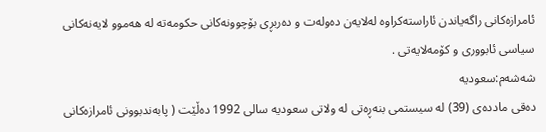ئامرازه‌كانی راگه‌یاندن ئاراسته‌كراوه‌ له‌لایه‌ن ده‌وله‌ت و ده‌ربڕی بۆچوونه‌كانی حكومه‌ته‌ له‌ هه‌موو لایه‌نه‌كانی سیاسی ئابووری و كۆمه‌لایه‌تی .
شه‌شه‌م:سعودیه‌
ده‌قی مادده‌ی (39) له‌ سیستمی بنه‌ڕه‌تی له‌ ولاتی سعودیه‌ سالی 1992 ده‌ڵێت ( پابه‌ندبوونی ئامرازه‌كانی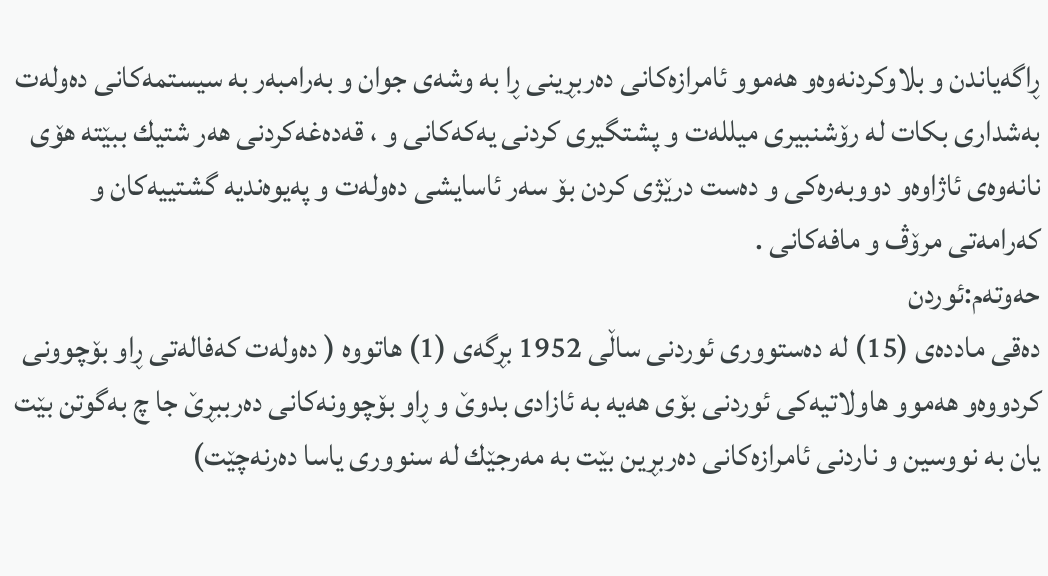ڕاگه‌یاندن و بلاوكردنه‌وه‌و هه‌موو ئامرازه‌كانی ده‌ربڕینی ڕا به‌ وشه‌ی جوان و به‌رامبه‌ر به‌ سیستمه‌كانی ده‌وله‌ت به‌شداری بكات له‌ رۆشنبیری میلله‌ت و پشتگیری كردنی یه‌كه‌كانی و ، قه‌ده‌غه‌كردنی هه‌ر شتیك ببێته‌ هۆی نانه‌وه‌ی ئاژاوه‌و دووبه‌ره‌كی و ده‌ست درێژی كردن بۆ سه‌ر ئاسایشی ده‌وله‌ت و په‌یوه‌ندیه‌ گشتییه‌كان و كه‌رامه‌تی مرۆڤ و مافه‌كانی .
حه‌وته‌م:ئوردن
ده‌قی مادده‌ی (15) له‌ ده‌ستووری ئوردنی ساڵی 1952 بڕگه‌ی (1) هاتووه‌ ( ده‌وله‌ت كه‌فاله‌تی ڕاو بۆچوونی كردووه‌و هه‌موو هاولاتیه‌كی ئوردنی بۆی هه‌یه‌ به‌ ئازادی بدوێ و ڕاو بۆچوونه‌كانی ده‌رببڕێ جا چ به‌گوتن بێت یان به‌ نووسین و ناردنی ئامرازه‌كانی ده‌ربڕین بێت به‌ مه‌رجێك له‌ سنووری یاسا ده‌رنه‌چێت)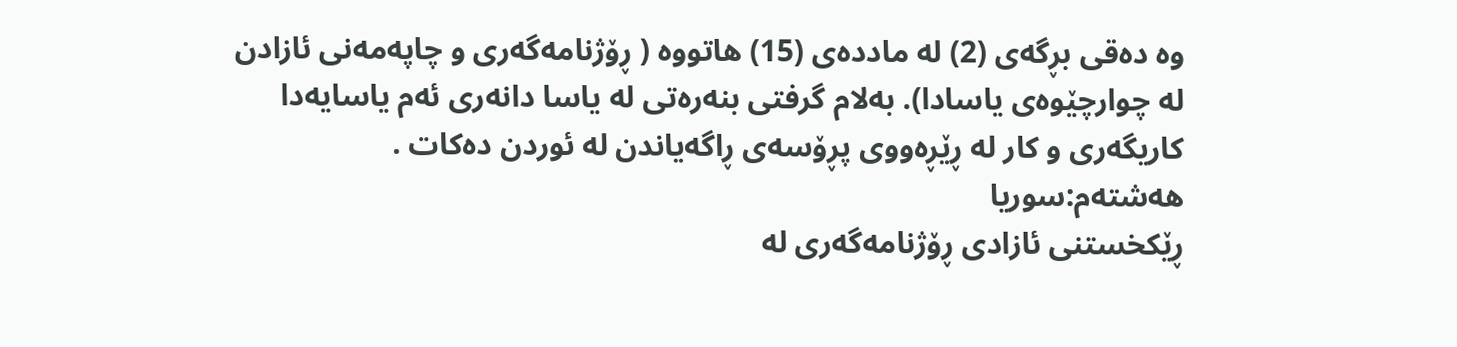وه‌ ده‌قی بڕگه‌ی (2) له‌ مادده‌ی (15) هاتووه‌ ( ڕۆژنامه‌گه‌ری و چاپه‌مه‌نی ئازادن له‌ چوارچێوه‌ی یاسادا). به‌لام گرفتی بنه‌ره‌تی له‌ یاسا دانه‌ری ئه‌م یاسایه‌دا كاریگه‌ری و كار له‌ ڕێڕه‌ووی پڕۆسه‌ی ڕاگه‌یاندن له‌ ئوردن ده‌كات .
هه‌شته‌م:سوریا
ڕێكخستنی ئازادی ڕۆژنامه‌گه‌ری له‌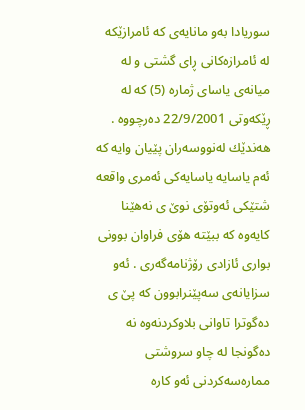سوریادا به‌و مانایه‌ی كه‌ ئامرازێكه‌ له‌ ئامرازه‌كانی ڕای گشتی و له‌ میانه‌ی یاسای ژماره‌ (5) كه‌ له‌ ڕێكه‌وتی 22/9/2001 ده‌رچووه‌ . هه‌ندێك له‌نووسه‌ران پێیان وایه‌ كه‌ ئه‌م یاسایه‌ یاسایه‌كی ئه‌مری واقعه‌ شتێكی ئه‌وتۆی نوێ ی نه‌هێنا كایه‌وه‌ كه‌ ببێته‌ هۆی فراوان بوونی بواری ئازادی رۆژنامه‌گه‌ری . ئه‌و سزایانه‌ی سه‌پێنرابوون كه‌ پێ ی ده‌گوترا تاوانی بلاوكردنه‌وه‌ نه‌ ده‌گونجا له‌ چاو سروشتی مماره‌سه‌كردنی ئه‌و كاره‌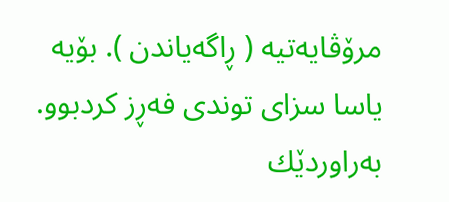مرۆڤایه‌تیه‌ ( ڕاگه‌یاندن ). بۆیه‌ یاسا سزای توندی فه‌ڕز كردبوو.
به‌راوردێك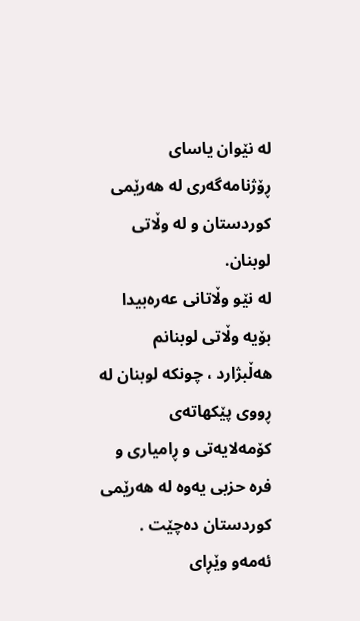له‌ نێوان یاسای ڕۆژنامه‌گه‌ری له‌ هه‌رێمی كوردستان و له‌ وڵاتی لوبنان.
له‌ نێو وڵاتانی عه‌ره‌بیدا بۆیه‌ وڵاتی لوبنانم هه‌ڵبژارد ، چونكه‌ لوبنان له‌ ڕووی پێكهاته‌ی كۆمه‌لایه‌تی و ڕامیاری و فره‌ حزبی یه‌وه‌ له‌ هه‌رێمی كوردستان ده‌چێت . ئه‌مه‌و وێڕای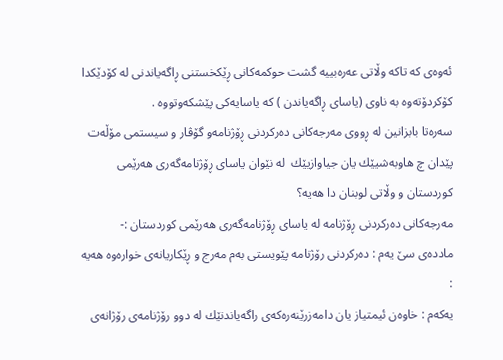ئه‌وه‌ی كه‌ تاكه‌ وڵاتی عه‌ره‌بییه‌ گشت حوكمه‌كانی ڕێكخستنی ڕاگه‌یاندنی له‌ كۆدێكدا كۆكردۆته‌وه‌ به‌ ناوی (یاسای ڕاگه‌یاندن ) كه‌ یاسایه‌كی پێشكه‌وتووه‌ .
سه‌ره‌تا بابزانین له‌ ڕووی مه‌رجه‌كانی ده‌ركردنی ڕۆژنامه‌و گۆڤار و سیستمی مۆڵه‌ت پێدان چ هاوبه‌شیێك یان جیاوازیێك  له‌ نێوان یاسای ڕۆژنامه‌گه‌ری هه‌رێمی كوردستان و وڵاتی لوبنان دا هه‌یه‌؟
مه‌رجه‌كانی ده‌ركردنی ڕۆژنامه‌ له‌ یاسای ڕۆژنامه‌گه‌ری هه‌رێمی كوردستان :-
مادده‌ی سێ یه‌م : ده‌ركردنی رۆژنامه‌ پێویستی به‌م مه‌رج و ڕێكاریانه‌ی خواره‌وه‌ هه‌یه‌ :
یه‌كه‌م : خاوه‌ن ئیمتیاز یان دامه‌زرێنه‌ره‌كه‌ی راگه‌یاندنێك له‌ دوو رۆژنامه‌ی رۆژانه‌ی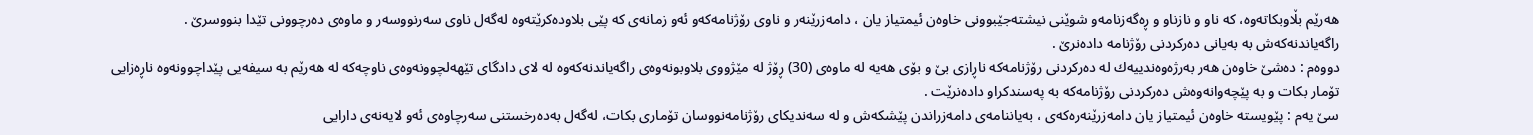هه‌رێم بڵاوبكاته‌وه‌، كه‌ ناو و نازناو و ڕه‌گه‌زنامه‌و شوێنی نیشته‌جێبوونی خاوه‌ن ئیمتیاز یان ، دامه‌زرێنه‌ر و ناوی رۆژنامه‌كه‌و ئه‌و زمانه‌ی كه‌ پێی بلاوده‌كرێته‌وه‌ له‌گه‌ل ناوی سه‌رنووسه‌ر و ماوه‌ی ده‌رچوونی تێدا بنووسرێ . راگه‌یاندنه‌كه‌ش به‌ به‌یانی ده‌ركردنی رۆژنامه‌ داده‌نرێ .
دووه‌م : ده‌شێ خاوه‌ن هه‌ر به‌رژه‌وه‌ندییه‌ك له‌ ده‌ركردنی رۆژنامه‌كه‌ ناڕازی بێ و بۆی هه‌یه‌ له‌ ماوه‌ی (30) ڕۆژ له‌ مێژووی بلاوبونه‌وه‌ی راگه‌یاندنه‌كه‌وه‌ له‌ لای دادگای تێهه‌لچوونه‌وه‌ی ناوچه‌كه‌ له‌ هه‌رێم به‌ سیفه‌یی پێداچوونه‌وه‌ ناڕه‌زایی تۆمار بكات و به‌ پێچه‌وانه‌وه‌ش ده‌ركردنی رۆژنامه‌كه‌ به‌ په‌سندكراو داده‌نرێت .
سێ یه‌م : پێویسته‌ خاوه‌ن ئیمتیاز یان دامه‌زرێنه‌ره‌كه‌ی ، به‌یاننامه‌ی دامه‌زراندن پێشكه‌ش و له‌ سه‌ندیكای رۆژنامه‌نووسان تۆماری بكات، له‌گه‌ل به‌ده‌رخستنی سه‌رچاوه‌ی ئه‌و لایه‌نه‌ی دارایی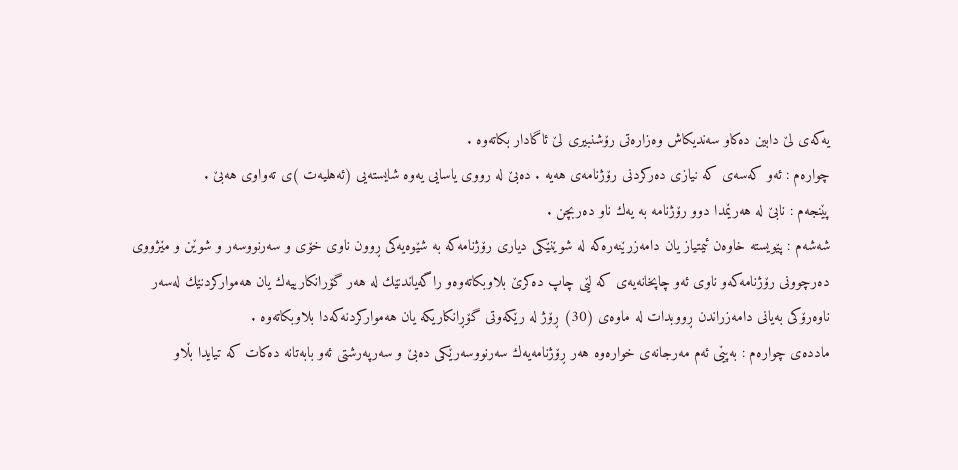یه‌كه‌ی لێ دابین ده‌كاو سه‌ندیكاش وه‌زاره‌تی رۆشنبیری لێ ئاگادار بكاته‌وه‌ .
چواره‌م : ئه‌و كه‌سه‌ی كه‌ نیازی ده‌ركردنی رۆژنامه‌ی هه‌یه‌ . ده‌بێ له‌ رووی یاسایی یه‌وه‌ شایسته‌یی (ئه‌هلیه‌ت )ی ته‌واوی هه‌بێ .
پێنجه‌م : نابێ له‌ هه‌رێمدا دوو رۆژنامه‌ به‌ یه‌ك ناو ده‌ربچن .
شه‌شه‌م : پێویسته‌ خاوه‌ن ئیمتیاز یان دامه‌زرێنه‌ره‌كه‌ له‌ شوێنێكی دیاری رۆژنامه‌كه‌ به‌ شێوه‌یه‌كی ڕوون ناوی خۆی و سه‌رنووسه‌ر و شوێن و مێژووی ده‌رچوونی رۆژنامه‌كه‌و ناوی ئه‌و چاپخانه‌یه‌ی كه‌ لێی چاپ ده‌كرێ بلاوبكاته‌وه‌و راگه‌یاندنێك له‌ هه‌ر گۆرانكارییه‌ك یان هه‌مواركردنێك له‌سه‌ر ناوه‌رۆكی به‌یانی دامه‌زراندن ڕووبدات له‌ ماوه‌ی (30) ڕۆژ له‌ رێكه‌وتی گۆڕانكاریكه‌ یان هه‌مواركردنه‌كه‌دا بلاوبكاته‌وه‌ .
مادده‌ی چواره‌م : به‌پێی ئه‌م مه‌رجانه‌ی خواره‌وه‌ هه‌ر ڕۆژنامه‌یه‌ك سه‌رنووسه‌رێكی ده‌بێ و سه‌رپه‌رشتی ئه‌و بابه‌تانه‌ ده‌كات كه‌ تیایدا بڵاو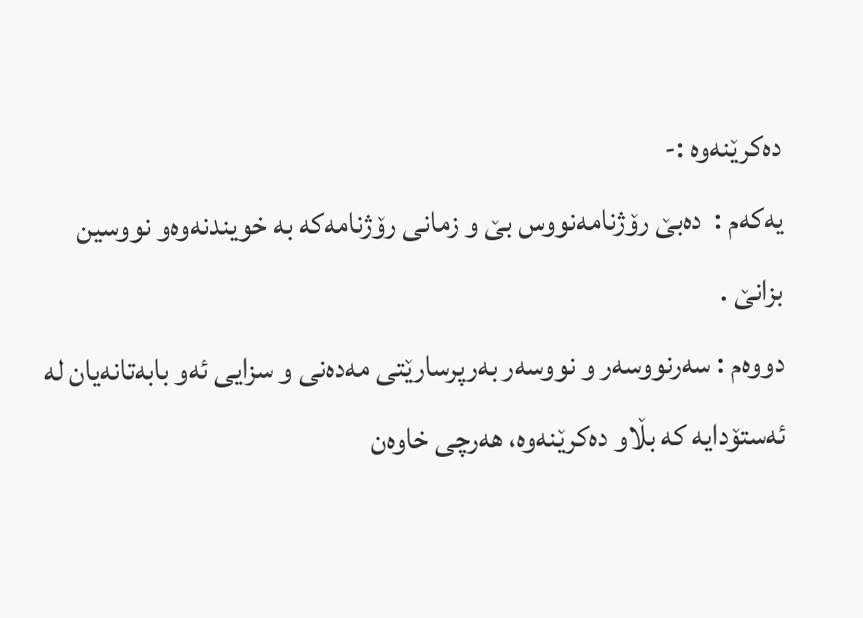ده‌كرێنه‌وه‌ :-
یه‌كه‌م :  ده‌بێ رۆژنامه‌نووس بێ و زمانی رۆژنامه‌كه‌ به‌ خویندنه‌وه‌و نووسین بزانێ .
دووه‌م : سه‌رنووسه‌ر و نووسه‌ر به‌رپرسارێتی مه‌ده‌نی و سزایی ئه‌و بابه‌تانه‌یان له‌ ئه‌ستۆدایه‌ كه‌ بڵاو ده‌كرێنه‌وه‌، هه‌رچی خاوه‌ن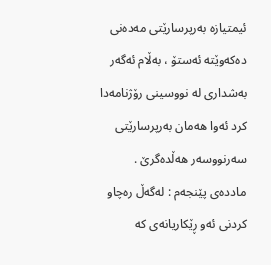ئیمتیازه‌ به‌رپرسارێتی مه‌ده‌نی ده‌كه‌وێته‌ ئه‌ستۆ ، به‌ڵام ئه‌گه‌ر به‌شداری له‌ نووسینی رۆژنامه‌دا كرد ئه‌وا هه‌مان به‌رپرسارێتی سه‌رنووسه‌ر هه‌ڵده‌گرێ .
مادده‌ی پێنجه‌م : له‌گه‌ڵ ره‌چاو كردنی ئه‌و ڕێكاریانه‌ی كه‌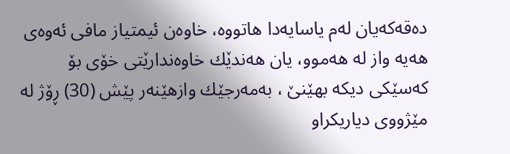ده‌قه‌كه‌یان له‌م یاسایه‌دا هاتووه‌، خاوه‌ن ئیمتیاز مافی ئه‌وه‌ی هه‌یه‌ واز له‌ هه‌موو، یان هه‌ندێك خاوه‌ندارێتی خۆی بۆ كه‌سێكی دیكه‌ بهێنێ ، به‌مه‌رجێك وازهێنه‌ر پێش (30) ڕۆژ له‌ مێژووی دیاریكراو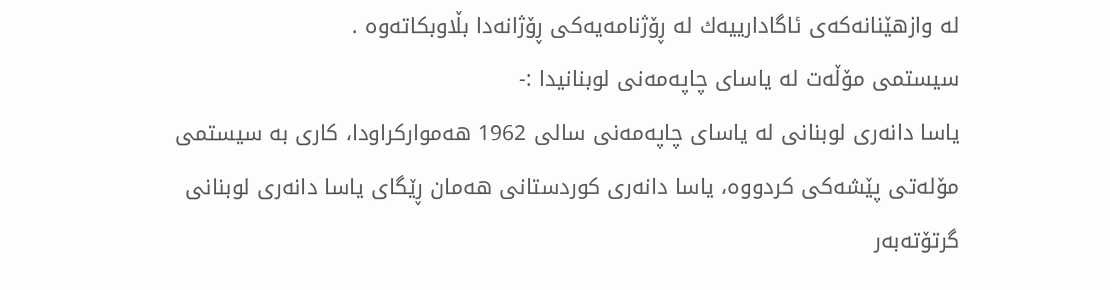له‌ وازهێنانه‌كه‌ی ئاگادارییه‌ك له‌ ڕۆژنامه‌یه‌كی ڕۆژانه‌دا بڵاوبكاته‌وه‌ .
سیستمی مۆڵه‌ت له‌ یاسای چاپه‌مه‌نی لوبنانیدا :-
یاسا دانه‌ری لوبنانی له‌ یاسای چاپه‌مه‌نی سالی 1962 هه‌مواركراودا، كاری به‌ سیستمی مۆله‌تی پێشه‌كی كردووه‌، یاسا دانه‌ری كوردستانی هه‌مان ڕێگای یاسا دانه‌ری لوبنانی گرتۆته‌به‌ر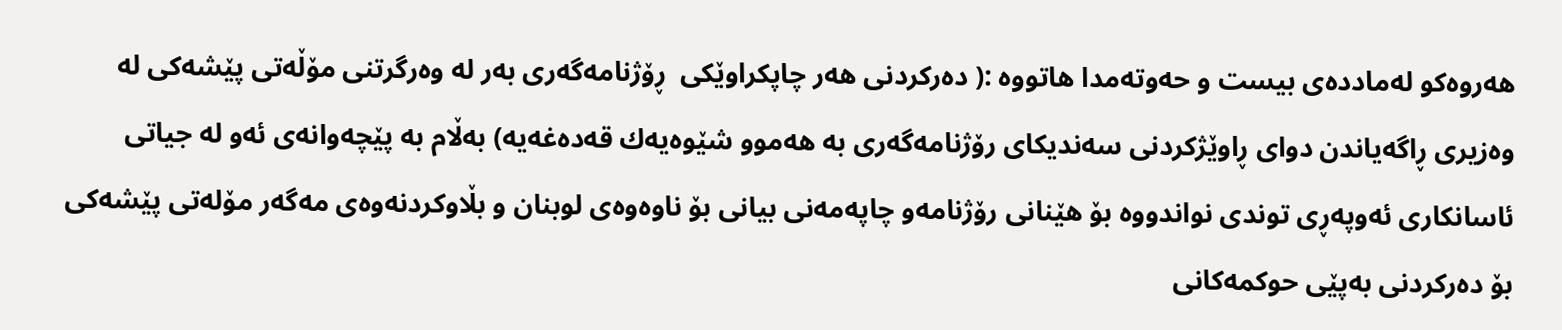هه‌روه‌كو له‌مادده‌ی بیست و حه‌وته‌مدا هاتووه‌ :( ده‌ركردنی هه‌ر چاپكراوێكی  ڕۆژنامه‌گه‌ری به‌ر له‌ وه‌رگرتنی مۆڵه‌تی پێشه‌كی له‌ وه‌زیری ڕاگه‌یاندن دوای ڕاوێژكردنی سه‌ندیكای رۆژنامه‌گه‌ری به‌ هه‌موو شێوه‌یه‌ك قه‌ده‌غه‌یه‌) به‌ڵام به‌ پێچه‌وانه‌ی ئه‌و له‌ جیاتی ئاسانكاری ئه‌وپه‌ڕی توندی نواندووه‌ بۆ هێنانی رۆژنامه‌و چاپه‌مه‌نی بیانی بۆ ناوه‌وه‌ی لوبنان و بڵاوكردنه‌وه‌ی مه‌گه‌ر مۆله‌تی پێشه‌كی بۆ ده‌ركردنی به‌پێی حوكمه‌كانی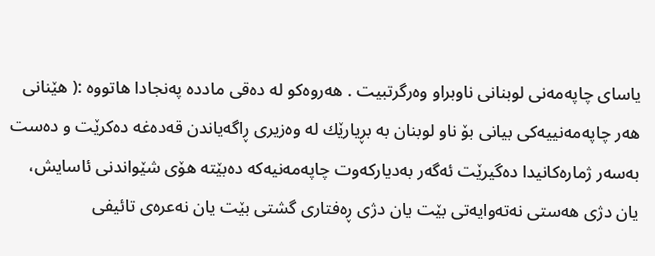یاسای چاپه‌مه‌نی لوبنانی ناوبراو وه‌رگرتبیت . هه‌روه‌كو له‌ ده‌قی مادده‌ په‌نجادا هاتووه‌ :( هێنانی هه‌ر چاپه‌مه‌نییه‌كی بیانی بۆ ناو لوبنان به‌ بڕیارێك له‌ وه‌زیری ڕاگه‌یاندن قه‌ده‌غه‌ ده‌كرێت و ده‌ست به‌سه‌ر ژماره‌كانیدا ده‌گیرێت ئه‌گه‌ر به‌دیاركه‌وت چاپه‌مه‌نیه‌كه‌ ده‌بێته‌ هۆی شێواندنی ئاسایش، یان دژی هه‌ستی نه‌ته‌وایه‌تی بێت یان دژی ڕه‌فتاری گشتی بێت یان نه‌عره‌ی تائیفی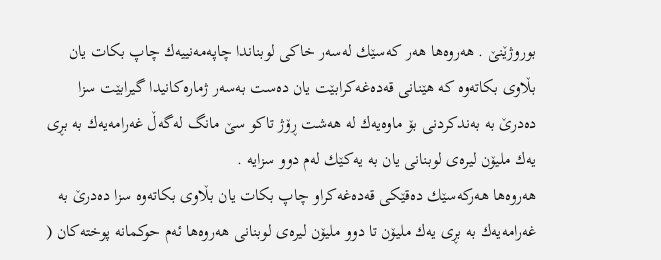بوروژێنێ . هه‌روه‌ها هه‌ر كه‌سێك له‌سه‌ر خاكی لوبناندا چاپه‌مه‌نییه‌ك چاپ بكات یان بڵاوی بكاته‌وه‌ كه‌ هێنانی قه‌ده‌غه‌كرابێت یان ده‌ست به‌سه‌ر ژماره‌كانیدا گیرابێت سزا ده‌درێ به‌ به‌ندكردنی بۆ ماوه‌یه‌ك له‌ هه‌شت ڕۆژ تاكو سێ مانگ له‌گه‌ڵ غه‌رامه‌یه‌ك به‌ بڕی یه‌ك ملیۆن لیره‌ی لوبنانی یان به‌ یه‌كێك له‌م دوو سزایه‌ .
هه‌روه‌ها هه‌ركه‌سێك ده‌قێكی قه‌ده‌غه‌كراو چاپ بكات یان بڵاوی بكاته‌وه‌ سزا ده‌درێ به‌ غه‌رامه‌یه‌ك به‌ بڕی یه‌ك ملیۆن تا دوو ملیۆن لیره‌ی لوبنانی هه‌روه‌ها ئه‌م حوكمانه‌ پوخته‌كان (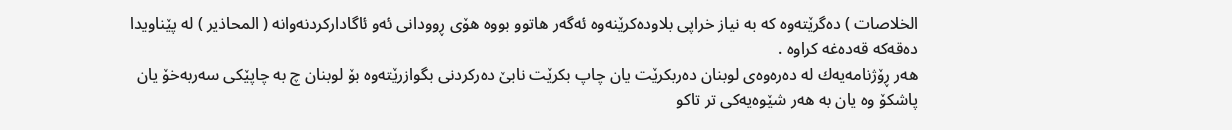الخلاصات ) ده‌گرێته‌وه‌ كه‌ به‌ نیاز خراپی بلاوده‌كرێنه‌وه‌ ئه‌گه‌ر هاتوو بووه‌ هۆی ڕوودانی ئه‌و ئاگاداركردنه‌وانه‌ ( المحاذیر ) له‌ پێناویدا ده‌قه‌كه‌ قه‌ده‌غه‌ كراوه‌ .
هه‌ر ڕۆژنامه‌یه‌ك له‌ ده‌ره‌وه‌ی لوبنان ده‌ربكرێت یان چاپ بكرێت نابێ ده‌ركردنی بگوازرێته‌وه‌ بۆ لوبنان چ به‌ چاپێكی سه‌ربه‌خۆ یان پاشكۆ وه‌ یان به‌ هه‌ر شێوه‌یه‌كی تر تاكو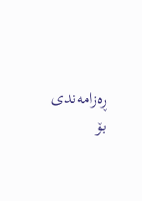ڕه‌زامه‌ندی بۆ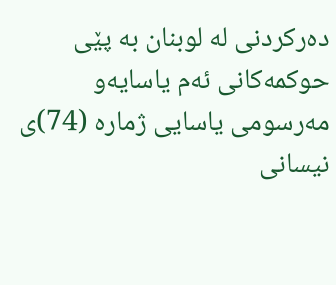ده‌ركردنی له‌ لوبنان به‌ پێی حوكمه‌كانی ئه‌م یاسایه‌و مه‌رسومی یاسایی ژماره‌ (74)ی نیسانی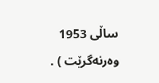ساڵی 1953 وه‌رنه‌گرێت ) .